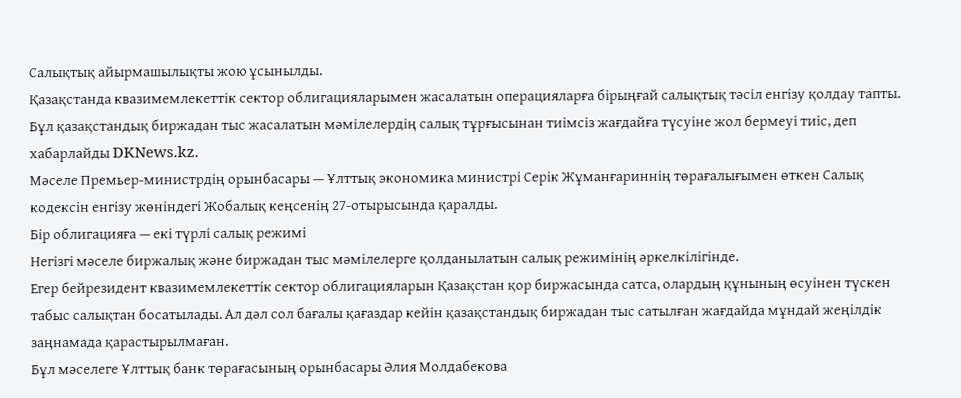Салықтық айырмашылықты жою ұсынылды.
Қазақстанда квазимемлекеттік сектор облигацияларымен жасалатын операцияларға бірыңғай салықтық тәсіл енгізу қолдау тапты. Бұл қазақстандық биржадан тыс жасалатын мәмілелердің салық тұрғысынан тиімсіз жағдайға түсуіне жол бермеуі тиіс, деп хабарлайды DKNews.kz.
Мәселе Премьер-министрдің орынбасары — Ұлттық экономика министрі Серік Жұманғариннің төрағалығымен өткен Салық кодексін енгізу жөніндегі Жобалық кеңсенің 27-отырысында қаралды.
Бір облигацияға — екі түрлі салық режимі
Негізгі мәселе биржалық және биржадан тыс мәмілелерге қолданылатын салық режимінің әркелкілігінде.
Егер бейрезидент квазимемлекеттік сектор облигацияларын Қазақстан қор биржасында сатса, олардың құнының өсуінен түскен табыс салықтан босатылады. Ал дәл сол бағалы қағаздар кейін қазақстандық биржадан тыс сатылған жағдайда мұндай жеңілдік заңнамада қарастырылмаған.
Бұл мәселеге Ұлттық банк төрағасының орынбасары Әлия Молдабекова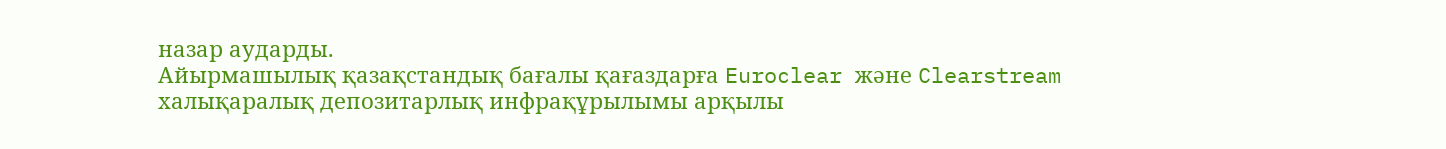назар аударды.
Айырмашылық қазақстандық бағалы қағаздарға Euroclear және Clearstream халықаралық депозитарлық инфрақұрылымы арқылы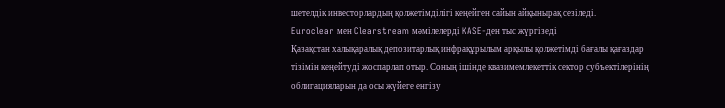шетелдік инвесторлардың қолжетімділігі кеңейген сайын айқынырақ сезіледі.
Euroclear мен Clearstream мәмілелерді KASE-ден тыс жүргізеді
Қазақстан халықаралық депозитарлық инфрақұрылым арқылы қолжетімді бағалы қағаздар тізімін кеңейтуді жоспарлап отыр. Соның ішінде квазимемлекеттік сектор субъектілерінің облигацияларын да осы жүйеге енгізу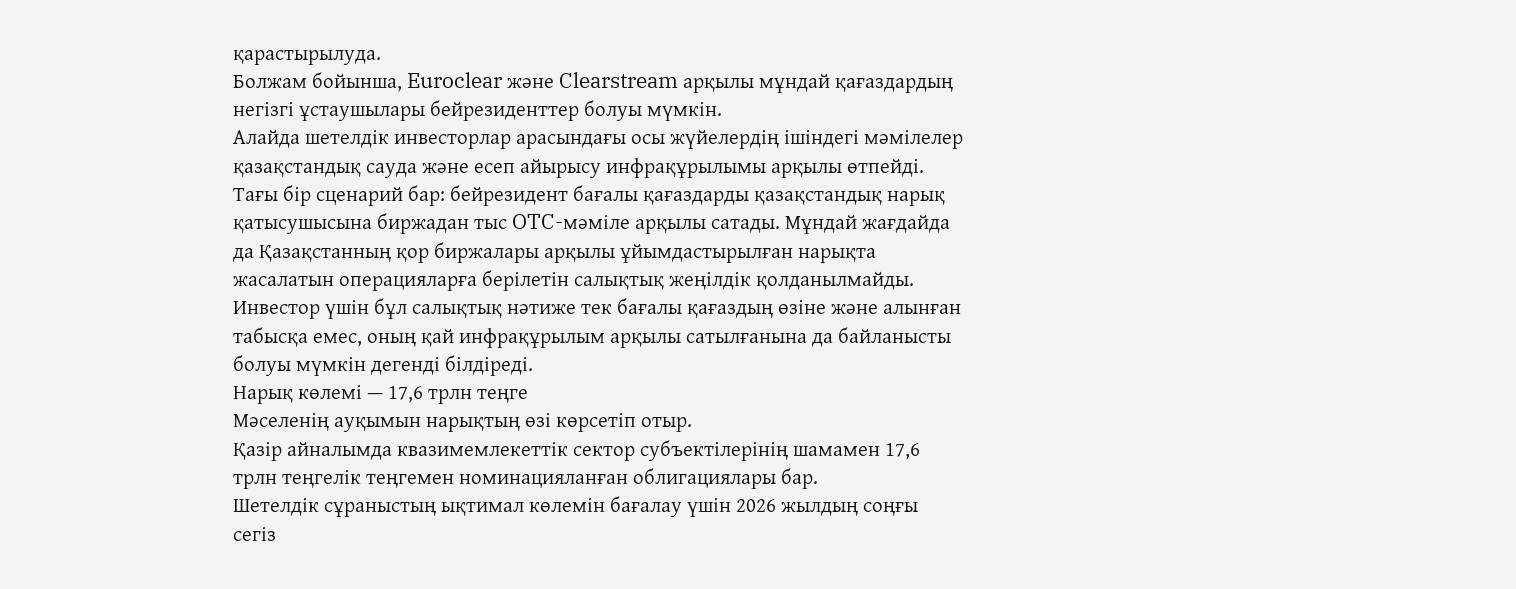қарастырылуда.
Болжам бойынша, Euroclear және Clearstream арқылы мұндай қағаздардың негізгі ұстаушылары бейрезиденттер болуы мүмкін.
Алайда шетелдік инвесторлар арасындағы осы жүйелердің ішіндегі мәмілелер қазақстандық сауда және есеп айырысу инфрақұрылымы арқылы өтпейді.
Тағы бір сценарий бар: бейрезидент бағалы қағаздарды қазақстандық нарық қатысушысына биржадан тыс OTC-мәміле арқылы сатады. Мұндай жағдайда да Қазақстанның қор биржалары арқылы ұйымдастырылған нарықта жасалатын операцияларға берілетін салықтық жеңілдік қолданылмайды.
Инвестор үшін бұл салықтық нәтиже тек бағалы қағаздың өзіне және алынған табысқа емес, оның қай инфрақұрылым арқылы сатылғанына да байланысты болуы мүмкін дегенді білдіреді.
Нарық көлемі — 17,6 трлн теңге
Мәселенің ауқымын нарықтың өзі көрсетіп отыр.
Қазір айналымда квазимемлекеттік сектор субъектілерінің шамамен 17,6 трлн теңгелік теңгемен номинацияланған облигациялары бар.
Шетелдік сұраныстың ықтимал көлемін бағалау үшін 2026 жылдың соңғы сегіз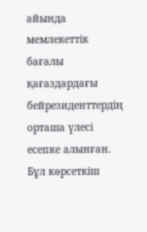айында мемлекеттік бағалы қағаздардағы бейрезиденттердің орташа үлесі есепке алынған. Бұл көрсеткіш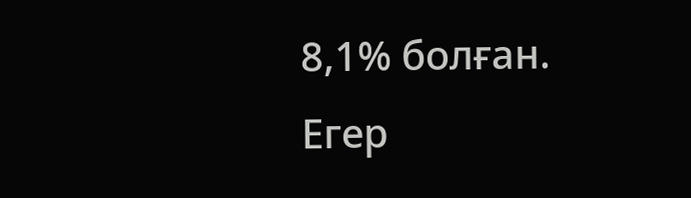8,1% болған.
Егер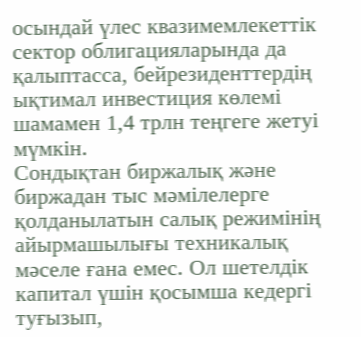осындай үлес квазимемлекеттік сектор облигацияларында да қалыптасса, бейрезиденттердің ықтимал инвестиция көлемі шамамен 1,4 трлн теңгеге жетуі мүмкін.
Сондықтан биржалық және биржадан тыс мәмілелерге қолданылатын салық режимінің айырмашылығы техникалық мәселе ғана емес. Ол шетелдік капитал үшін қосымша кедергі туғызып,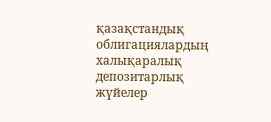қазақстандық облигациялардың халықаралық депозитарлық жүйелер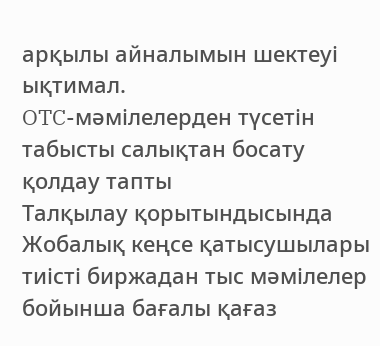арқылы айналымын шектеуі ықтимал.
OTC-мәмілелерден түсетін табысты салықтан босату қолдау тапты
Талқылау қорытындысында Жобалық кеңсе қатысушылары тиісті биржадан тыс мәмілелер бойынша бағалы қағаз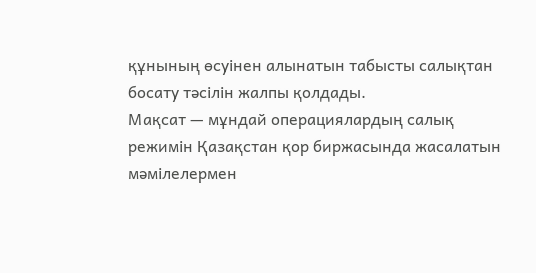құнының өсуінен алынатын табысты салықтан босату тәсілін жалпы қолдады.
Мақсат — мұндай операциялардың салық режимін Қазақстан қор биржасында жасалатын мәмілелермен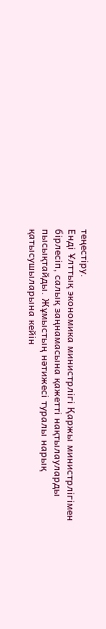теңестіру.
Енді Ұлттық экономика министрлігі Қаржы министрлігімен бірлесіп, салық заңнамасына қажетті нақтылауларды пысықтайды. Жұмыстың нәтижесі туралы нарық қатысушыларына кейін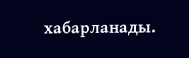хабарланады.